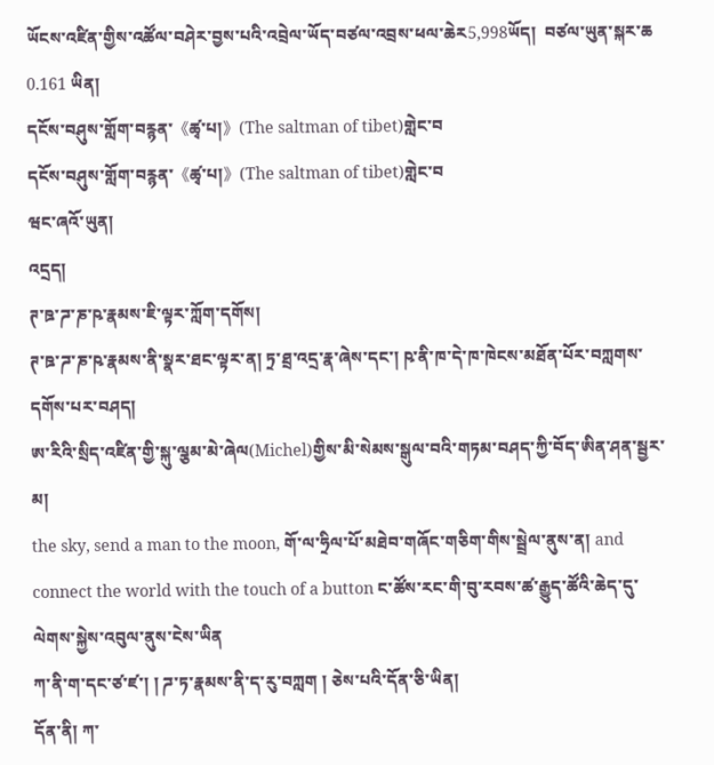ཡོངས་འཛིན་གྱིས་འཚོལ་བཤེར་བྱས་པའི་འབྲེལ་ཡོད་བཙལ་འབྲས་ཕལ་ཆེར5,998ཡོད།  བཙལ་ཡུན་སྐར་ཆ 0.161 ཡིན།
དངོས་བཤུས་གློག་བརྙན་《ཚྭ་པ།》(The saltman of tibet)གླེང་བ
དངོས་བཤུས་གློག་བརྙན་《ཚྭ་པ།》(The saltman of tibet)གླེང་བ
ཝང་ཞའོ་ཡུན།
འདྲད།
ཊ་ཋ་ཌ་ཎ་ཥ་རྣམས་ཇི་ལྟར་ཀློག་དགོས།
ཊ་ཋ་ཌ་ཎ་ཥ་རྣམས་ནི་སྣར་ཐང་ལྟར་ན། ཏྲ་ཐྲ་འདྲ་རྣ་ཞེས་དང་། ཥ་ནི་ཁ་དེ་ཁ་ཁེངས་མཐོན་པོར་བཀླགས་དགོས་པར་བཤད།
ཨ་རིའི་སྲིད་འཛིན་གྱི་སྐུ་ལྕམ་མེ་ཞེལ(Michel)གྱིས་མི་སེམས་སྒུལ་བའི་གཏམ་བཤད་ཀྱི་བོད་ཨིན་ཤན་སྦྱར་མ།
the sky, send a man to the moon, གོ་ལ་ཧྲིལ་པོ་མཐེབ་གཞོང་གཅིག་གིས་སྦྲེལ་ནུས་ན། and connect the world with the touch of a button ང་ཚོས་རང་གི་བུ་རབས་ཚ་རྒྱུད་ཚོའི་ཆེད་དུ་ལེགས་སྐྱེས་འབུལ་ནུས་ངེས་ཡིན
ཀ་ནི་ག་དང་ཙ་ཛ་། ། ཌ་ཏ་རྣམས་ནི་ད་རུ་བཀླག ། ཅེས་པའི་དོན་ཅི་ཡིན།
དོན་ནི། ཀ་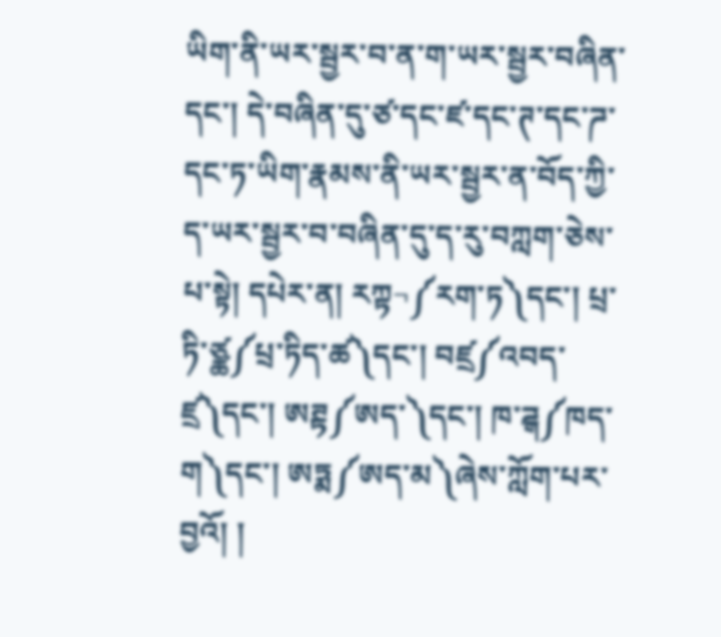ཡིག་ནི་ཡར་སྦྱར་བ་ན་ག་ཡར་སྦྱར་བཞིན་དང་། དེ་བཞིན་དུ་ཙ་དང་ཛ་དང་ཊ་དང་ཌ་དང་ཏ་ཡིག་རྣམས་ནི་ཡར་སྦྱར་ན་བོད་ཀྱི་ད་ཡར་སྦྱར་བ་བཞིན་དུ་ད་རུ་བཀླག་ཅེས་པ་སྟེ། དཔེར་ན། རཀྟ¬༼རག་ཏ༽དང་། པྲ་ཏི་ཙྪ༼པྲ་ཏིད་ཚ༽དང་། བཛྲ༼འབད་ཛྲ༽དང་། ཨཊྟ༼ཨད་༽དང་། ཁ་ཌྒ༼ཁད་ག༽དང་། ཨཏྨ༼ཨད་མ༽ཞེས་ཀློག་པར་བྱའོ། །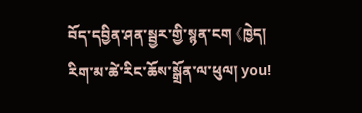བོད་དབྱིན་ཤན་སྦྱར་གྱི་སྙན་ངག 《ཁྱེད། རིག་མ་ཚེ་རིང་ཆོས་སྒྲོན་ལ་ཕུལ། you!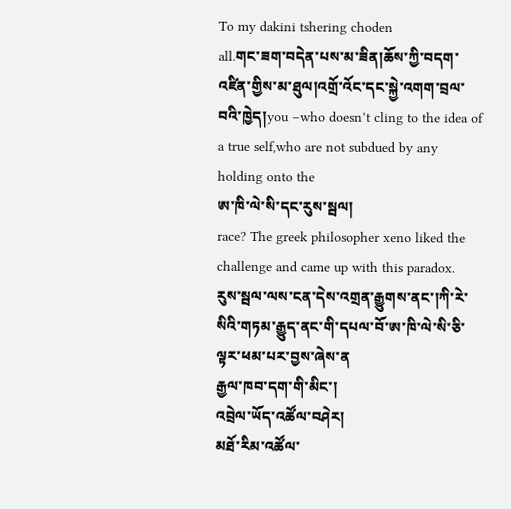To my dakini tshering choden
all.གང་ཟག་བདེན་པས་མ་ཟིན།ཆོས་ཀྱི་བདག་འཛིན་གྱིས་མ་ཐུལ།འགྲོ་འོང་དང་སྐྱེ་འགག་བྲལ་བའི་ཁྱེད།you –who doesn’t cling to the idea of a true self,who are not subdued by any holding onto the
ཨ་ཁི་ལེ་སི་དང་རུས་སྦལ།
race? The greek philosopher xeno liked the challenge and came up with this paradox. རུས་སྦལ་ལས་ངན་དེས་འགྲན་རྒྱུགས་ནང་།ཀི་རེ་སིའི་གཏམ་རྒྱུད་ནང་གི་དཔལ་བོ་ཨ་ཁི་ལེ་སི་ཅི་ལྟར་ཕམ་པར་བྱས་ཞེས་ན
རྒྱལ་ཁབ་དག་གི་མིང་།
འབྲེལ་ཡོད་འཚོལ་བཤེར།
མཐོ་རིམ་འཚོལ་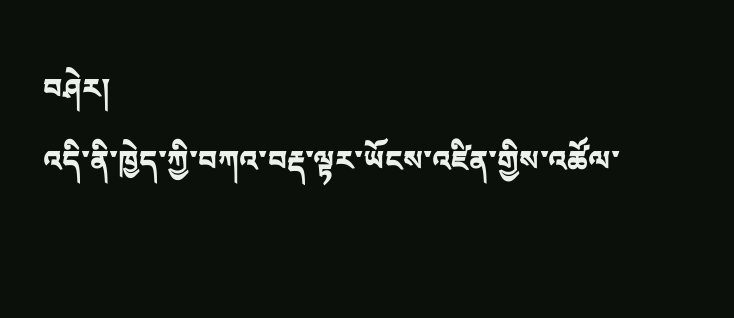བཤེར།
འདི་ནི་ཁྱེད་ཀྱི་བཀའ་བརྡ་ལྟར་ཡོངས་འཛིན་གྱིས་འཚོལ་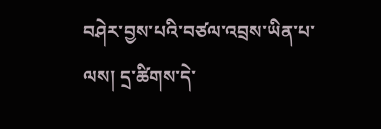བཤེར་བྱས་པའི་བཙལ་འབྲས་ཡིན་པ་ལས། དྲ་ཚིགས་དེ་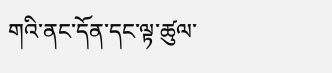གའི་ནང་དོན་དང་ལྟ་ཚུལ་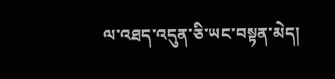ལ་འཐད་འདུན་ཅི་ཡང་བསྟན་མེད།